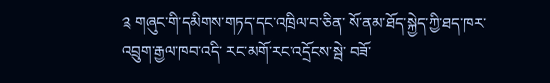༉ གཞུང་གི་དམིགས་གཏད་དང་འཁྲིལ་བ་ཅིན་ སོ་ནམ་ཐོད་སྐྱེད་ཀྱི་ཐད་ཁར་ འབྲུག་རྒྱལ་ཁབ་འདི་ རང་མགོ་རང་འདྲོངས་སྦེ་ བཟོ་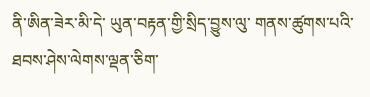ནི་ཨིན་ཟེར་མི་དེ་ ཡུན་བརྟན་གྱི་སྲིད་བྱུས་ལུ་ གནས་ཚུགས་པའི་ ཐབས་ཤེས་ལེགས་ལྡན་ཅིག་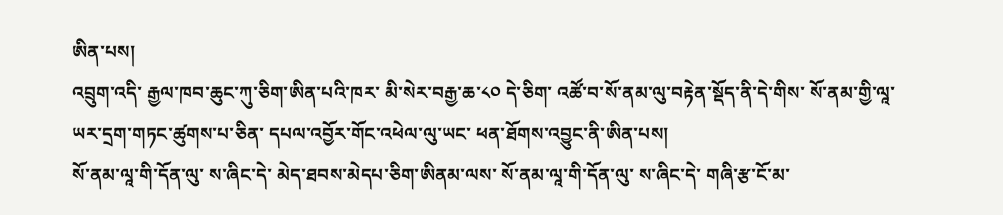ཨིན་པས།
འབྲུག་འདི་ རྒྱལ་ཁབ་ཆུང་ཀུ་ཅིག་ཨིན་པའི་ཁར་ མི་སེར་བརྒྱ་ཆ་༨༠ དེ་ཅིག་ འཚོ་བ་སོ་ནམ་ལུ་བརྟེན་སྡོད་ནི་དེ་གིས་ སོ་ནམ་གྱི་ལཱ་ ཡར་དྲག་གཏང་ཚུགས་པ་ཅིན་ དཔལ་འབྱོར་གོང་འཕེལ་ལུ་ཡང་ ཕན་ཐོགས་འབྱུང་ནི་ཨིན་པས།
སོ་ནམ་ལཱ་གི་དོན་ལུ་ ས་ཞིང་དེ་ མེད་ཐབས་མེདཔ་ཅིག་ཨིནམ་ལས་ སོ་ནམ་ལཱ་གི་དོན་ལུ་ ས་ཞིང་དེ་ གཞི་རྩ་ངོ་མ་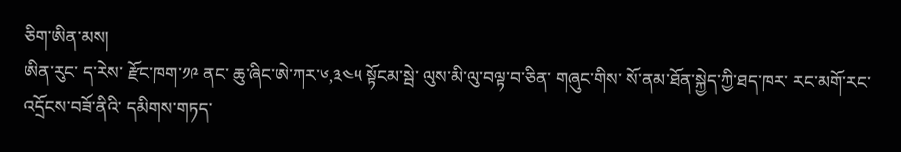ཅིག་ཨིན་མས།
ཨིན་རུང་ ད་རེས་ རྫོང་ཁག་༡༩ ནང་ ཆུ་ཞིང་ཨེ་ཀར་༦,༣༤༥ སྟོངམ་སྦེ་ ལུས་མི་ལུ་བལྟ་བ་ཅིན་ གཞུང་གིས་ སོ་ནམ་ཐོན་སྐྱེད་ཀྱི་ཐད་ཁར་ རང་མགོ་རང་འདྲོངས་བཟོ་ནིའི་ དམིགས་གཏད་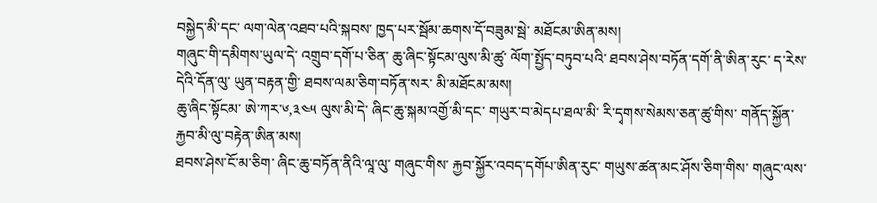བསྐྱེད་མི་དང་ ལག་ལེན་འཐབ་པའི་སྐབས་ ཁྱད་པར་སྦོམ་ཆགས་དོ་བཟུམ་སྦེ་ མཐོངམ་ཨིན་མས།
གཞུང་གི་དམིགས་ཡུལ་དེ་ འགྲུབ་དགོ་པ་ཅིན་ ཆུ་ཞིང་སྟོངམ་ལུས་མི་ཚུ་ ལོག་སྤྱོད་བཏུབ་པའི་ ཐབས་ཤེས་བཏོན་དགོ་ནི་ཨིན་རུང་ ད་རེས་ དེའི་དོན་ལུ་ ཡུན་བརྟན་གྱི་ ཐབས་ལམ་ཅིག་བཏོན་སར་ མི་མཐོངམ་མས།
ཆུ་ཞིང་སྟོངམ་ ཨེ་ཀར་༦,༣༤༥ ལུས་མི་དེ་ ཞིང་ཆུ་སྐམ་འགྱོ་མི་དང་ གཡུར་བ་མེདཔ་ཐལ་མི་ རི་དྭགས་སེམས་ཅན་ཚུ་གིས་ གནོད་སྐྱོན་རྐྱབ་མི་ལུ་བརྟེན་ཨིན་མས།
ཐབས་ཤེས་ངོ་མ་ཅིག་ ཞིང་ཆུ་བཏོན་ནིའི་ལཱ་ལུ་ གཞུང་གིས་ རྐྱབ་སྐྱོར་འབད་དགོཔ་ཨིན་རུང་ གཡུས་ཚན་མང་ཤོས་ཅིག་གིས་ གཞུང་ལས་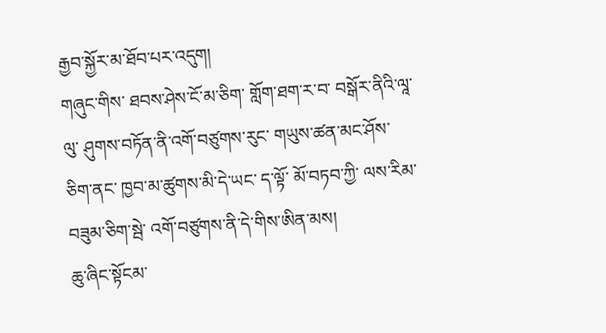རྒྱབ་སྐྱོར་མ་ཐོབ་པར་འདུག།
གཞུང་གིས་ ཐབས་ཤེས་ངོ་མ་ཅིག་ གློག་ཐག་ར་བ་ བསྒོར་ནིའི་ལཱ་ལུ་ ཤུགས་བཏོན་ནི་འགོ་བཙུགས་རུང་ གཡུས་ཚན་མང་ཤོས་ཅིག་ནང་ ཁྱབ་མ་ཚུགས་མི་དེ་ཡང་ ད་ལྟོ་ མོ་བཏབ་ཀྱི་ ལས་རིམ་བཟུམ་ཅིག་སྦེ་ འགོ་བཙུགས་ནི་དེ་གིས་ཨིན་མས།
ཆུ་ཞིང་སྟོངམ་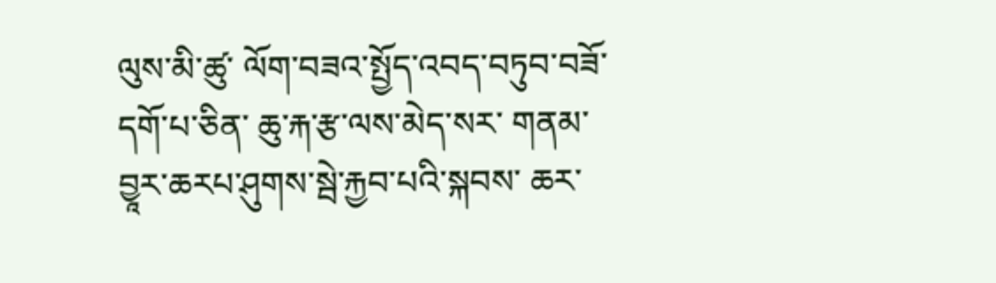ལུས་མི་ཚུ་ ལོག་བཟའ་སྤྱོད་འབད་བཏུབ་བཟོ་དགོ་པ་ཅིན་ ཆུ་རྐ་རྩ་ལས་མེད་སར་ གནམ་བྱཱར་ཆརཔ་ཤུགས་སྦེ་རྐྱབ་པའི་སྐབས་ ཆར་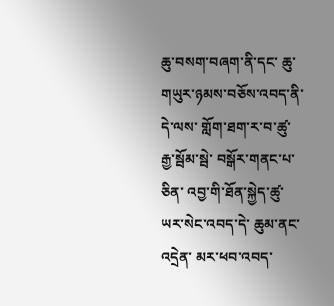ཆུ་བསག་བཞག་ནི་དང་ ཆུ་གཡུར་ཉམས་བཅོས་འབད་ནི་ དེ་ལས་ གློག་ཐག་ར་བ་ཚུ་ རྒྱ་སྦོམ་སྦེ་ བསྒོར་གནང་པ་ཅིན་ འབྱ་གི་ཐོན་སྐྱེད་ཚུ་ ཡར་སེང་འབད་དེ་ ཆུམ་ནང་འདྲེན་ མར་ཕབ་འབད་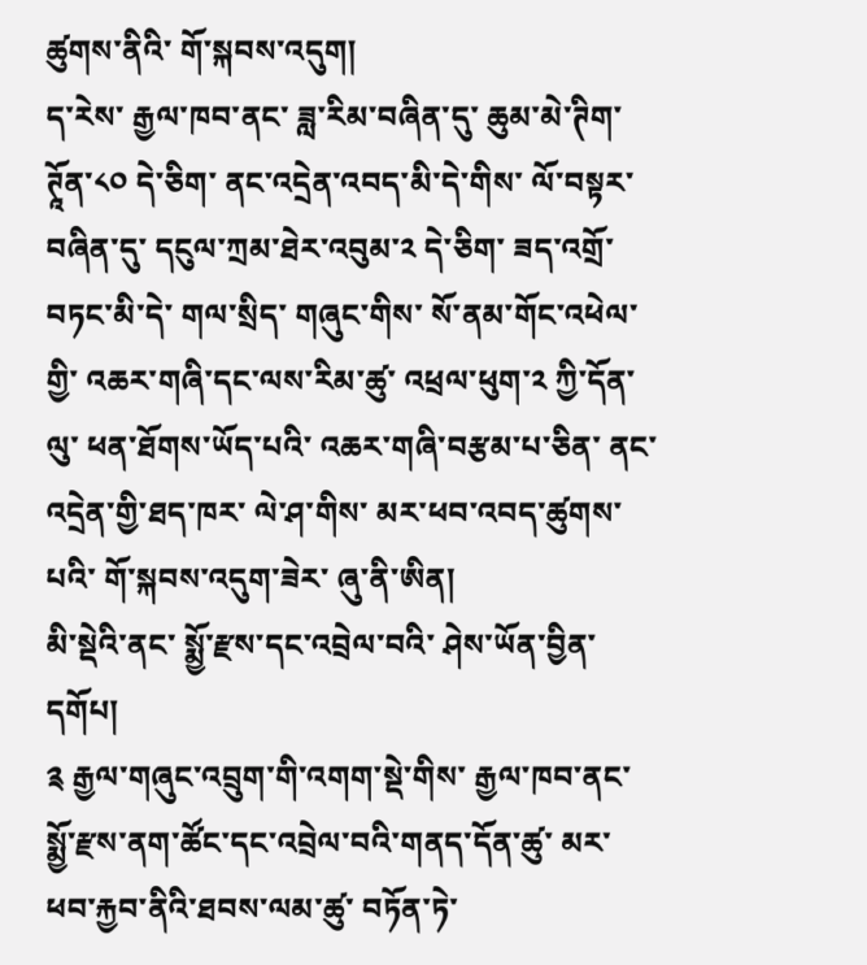ཚུགས་ནིའི་ གོ་སྐབས་འདུག།
ད་རེས་ རྒྱལ་ཁབ་ནང་ ཟླ་རིམ་བཞིན་དུ་ ཆུམ་མེ་ཊིག་ཊཱོན་༨༠ དེ་ཅིག་ ནང་འདྲེན་འབད་མི་དེ་གིས་ ལོ་བསྟར་བཞིན་དུ་ དངུལ་ཀྲམ་ཐེར་འབུམ་༢ དེ་ཅིག་ ཟད་འགྲོ་བཏང་མི་དེ་ གལ་སྲིད་ གཞུང་གིས་ སོ་ནམ་གོང་འཕེལ་གྱི་ འཆར་གཞི་དང་ལས་རིམ་ཚུ་ འཕྲལ་ཕུག་༢ ཀྱི་དོན་ལུ་ ཕན་ཐོགས་ཡོད་པའི་ འཆར་གཞི་བརྩམ་པ་ཅིན་ ནང་འདྲེན་གྱི་ཐད་ཁར་ ལེ་ཤ་གིས་ མར་ཕབ་འབད་ཚུགས་པའི་ གོ་སྐབས་འདུག་ཟེར་ ཞུ་ནི་ཨིན།
མི་སྡེའི་ནང་ སྨྱོ་རྫས་དང་འབྲེལ་བའི་ ཤེས་ཡོན་བྱིན་དགོཔ།
༉ རྒྱལ་གཞུང་འབྲུག་གི་འགག་སྡེ་གིས་ རྒྱལ་ཁབ་ནང་ སྨྱོ་རྫས་ནག་ཚོང་དང་འབྲེལ་བའི་གནད་དོན་ཚུ་ མར་ཕབ་རྐྱབ་ནིའི་ཐབས་ལམ་ཚུ་ བཏོན་ཏེ་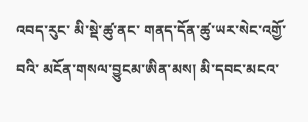འབད་རུང་ མི་སྡེ་ཚུ་ནང་ གནད་དོན་ཚུ་ཡར་སེང་འགྱོ་བའི་ མངོན་གསལ་བྱུངམ་ཨིན་མས། མི་དབང་མངའ་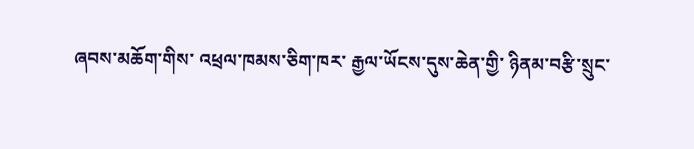ཞབས་མཆོག་གིས་ འཕྲལ་ཁམས་ཅིག་ཁར་ རྒྱལ་ཡོངས་དུས་ཆེན་གྱི་ ཉིནམ་བརྩི་སྲུང་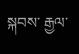སྐབས་ རྒྱལ་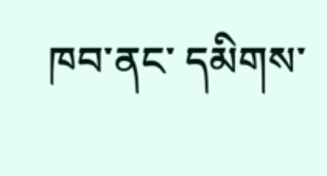ཁབ་ནང་ དམིགས་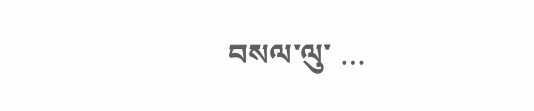བསལ་ལུ་ …